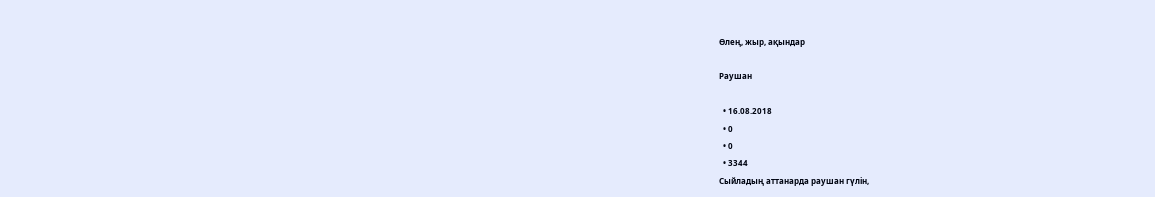Өлең, жыр, ақындар

Раушан

  • 16.08.2018
  • 0
  • 0
  • 3344
Сыйладың аттанарда раушан гүлін,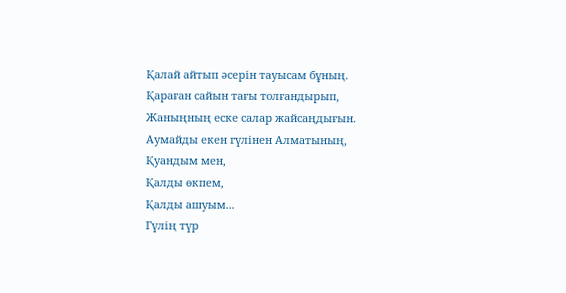Қалай айтып әсерін тауысам бұның.
Қараған сайын тағы толғандырып,
Жаныңның еске салар жайсаңдығын.
Аумайды екен гүлінен Алматының,
Қуандым мен,
Қалды өкпем,
Қалды ашуым...
Гүлің түр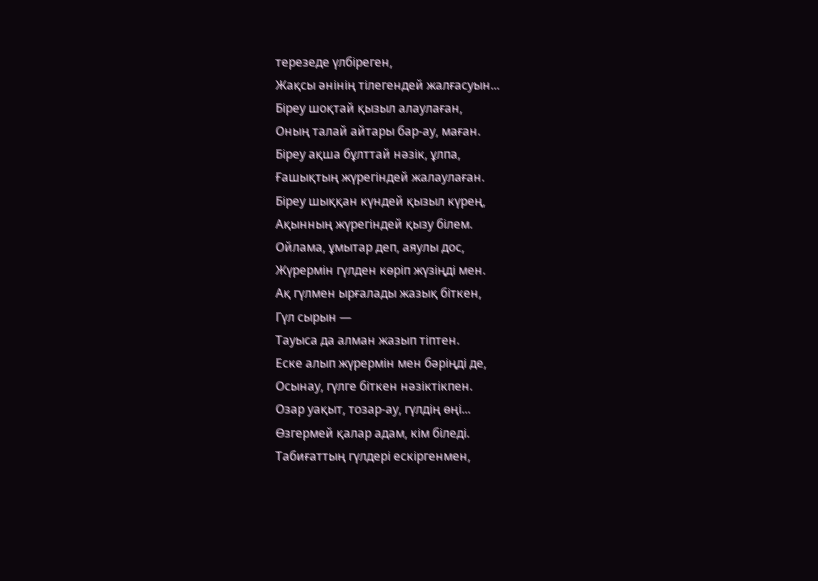терезеде үлбіреген,
Жақсы әнінің тілегендей жалғасуын...
Біреу шоқтай қызыл алаулаған,
Оның талай айтары бар-ау, маған.
Біреу ақша бұлттай нәзік, ұлпа,
Ғашықтың жүрегіндей жалаулаған.
Біреу шыққан күндей қызыл күрең,
Ақынның жүрегіндей қызу білем.
Ойлама, ұмытар деп, аяулы дос,
Жүрермін гүлден көріп жүзіңді мен.
Ақ гүлмен ырғалады жазық біткен,
Гүл сырын —
Тауыса да алман жазып тіптен.
Еске алып жүрермін мен бәріңді де,
Осынау, гүлге біткен нәзіктікпен.
Озар уақыт, тозар-ау, гүлдің өңі...
Өзгермей қалар адам, кім біледі.
Табиғаттың гүлдері ескіргенмен,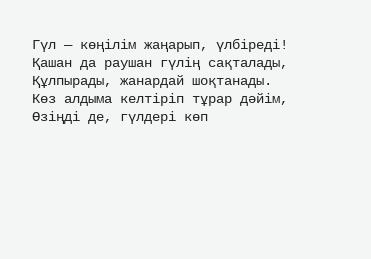Гүл — көңілім жаңарып, үлбіреді!
Қашан да раушан гүлің сақталады,
Құлпырады, жанардай шоқтанады.
Көз алдыма келтіріп тұрар дәйім,
Өзіңді де, гүлдері көп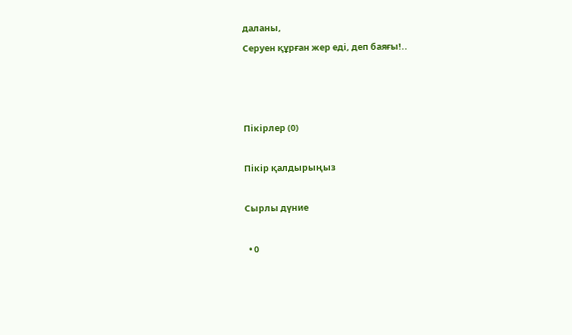даланы,
Серуен құрған жер еді, деп баяғы!..



Пікірлер (0)

Пікір қалдырыңыз

Сырлы дүние

  • 0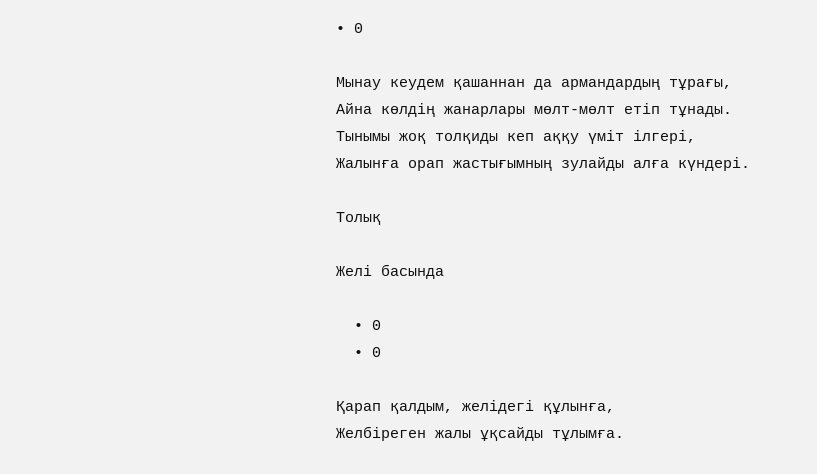• 0

Мынау кеудем қашаннан да армандардың тұрағы,
Айна көлдің жанарлары мөлт-мөлт етіп тұнады.
Тынымы жоқ толқиды кеп аққу үміт ілгері,
Жалынға орап жастығымның зулайды алға күндері.

Толық

Желі басында

  • 0
  • 0

Қарап қалдым, желідегі құлынға,
Желбіреген жалы ұқсайды тұлымға.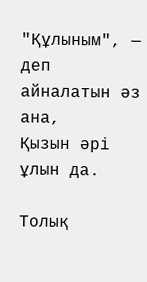"Құлыным", — деп айналатын әз ана,
Қызын әрі ұлын да.

Толық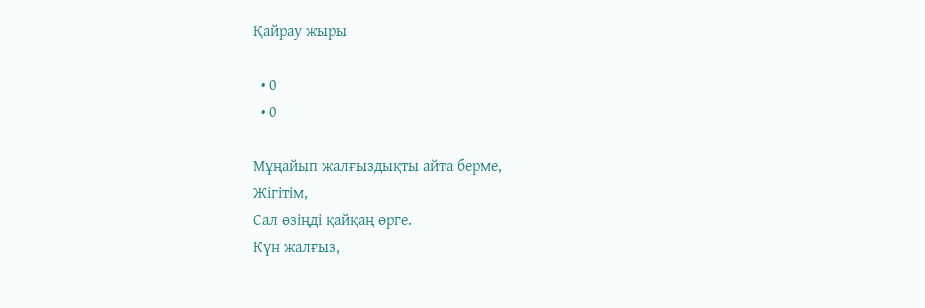Қайрау жыры

  • 0
  • 0

Мұңайып жалғыздықты айта берме,
Жігітім,
Сал өзіңді қайқаң өрге.
Күн жалғыз,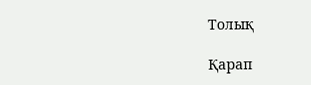Толық

Қарап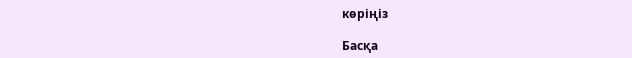көріңіз

Басқа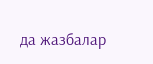да жазбалар